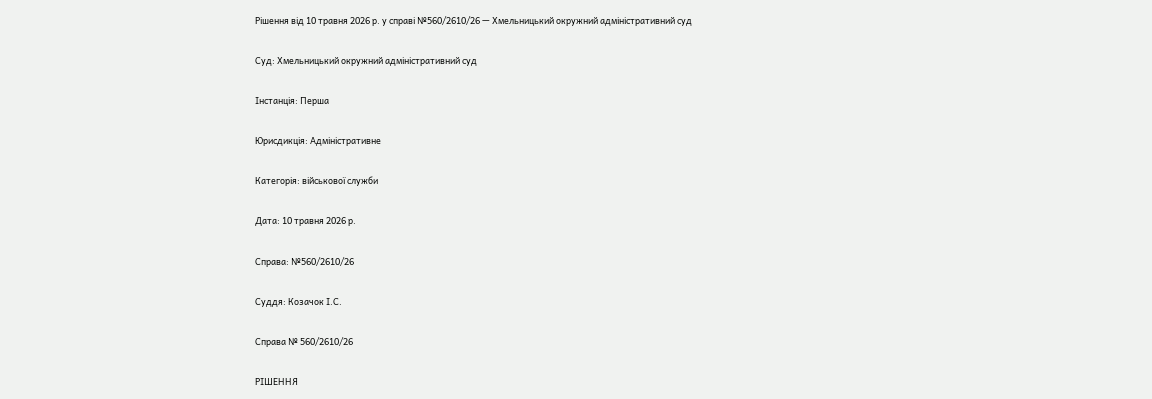Рішення від 10 травня 2026 р. у справі №560/2610/26 — Хмельницький окружний адміністративний суд

Суд: Хмельницький окружний адміністративний суд

Інстанція: Перша

Юрисдикція: Адміністративне

Категорія: військової служби

Дата: 10 травня 2026 р.

Справа: №560/2610/26

Суддя: Козачок І.С.

Справа № 560/2610/26

РІШЕННЯ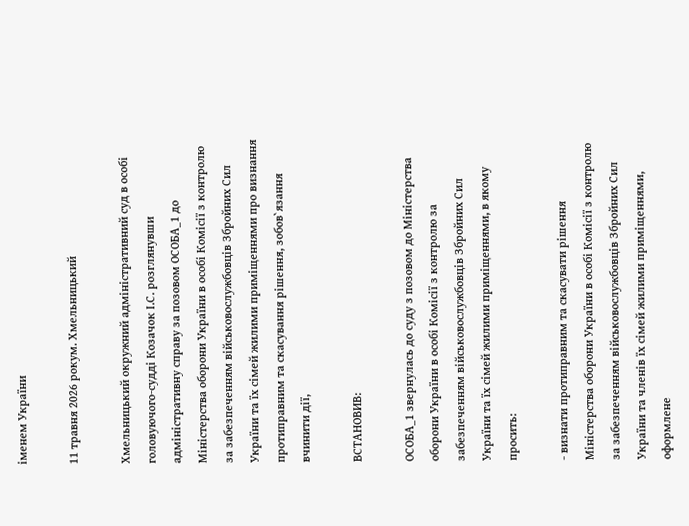іменем України

11 травня 2026 рокум. Хмельницький

Хмельницький окружний адміністративний суд в особі головуючого-судді Козачок І.С. розглянувши адміністративну справу за позовом ОСОБА_1 до Міністерства оборони України в особі Комісії з контролю за забезпеченням військовослужбовців Збройних Сил України та їх сімей жилими приміщеннями про визнання протиправним та скасування рішення, зобов`язання вчинити дії,

ВСТАНОВИВ:

ОСОБА_1 звернулась до суду з позовом до Міністерства оборони України в особі Комісії з контролю за забезпеченням військовослужбовців Збройних Сил України та їх сімей жилими приміщеннями, в якому просить:

- визнати протиправним та скасувати рішення Міністерства оборони України в особі Комісії з контролю за забезпеченням військовослужбовців Збройних Сил України та членів їх сімей жилими приміщеннями, оформлене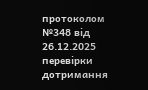протоколом №348 від 26.12.2025 перевірки дотримання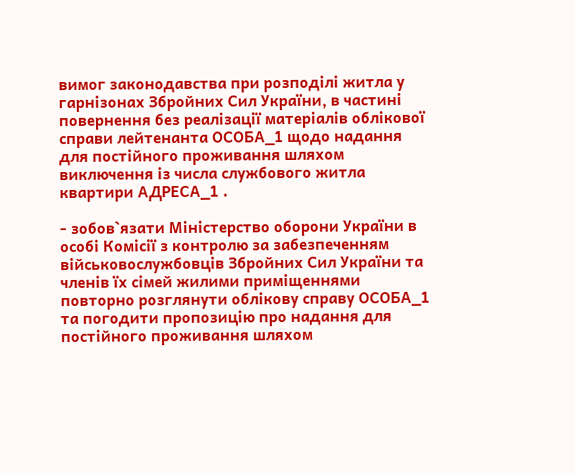вимог законодавства при розподілі житла у гарнізонах Збройних Сил України, в частині повернення без реалізації матеріалів облікової справи лейтенанта ОСОБА_1 щодо надання для постійного проживання шляхом виключення із числа службового житла квартири АДРЕСА_1 .

- зобов`язати Міністерство оборони України в особі Комісії з контролю за забезпеченням військовослужбовців Збройних Сил України та членів їх сімей жилими приміщеннями повторно розглянути облікову справу ОСОБА_1 та погодити пропозицію про надання для постійного проживання шляхом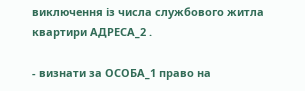виключення із числа службового житла квартири АДРЕСА_2 .

- визнати за ОСОБА_1 право на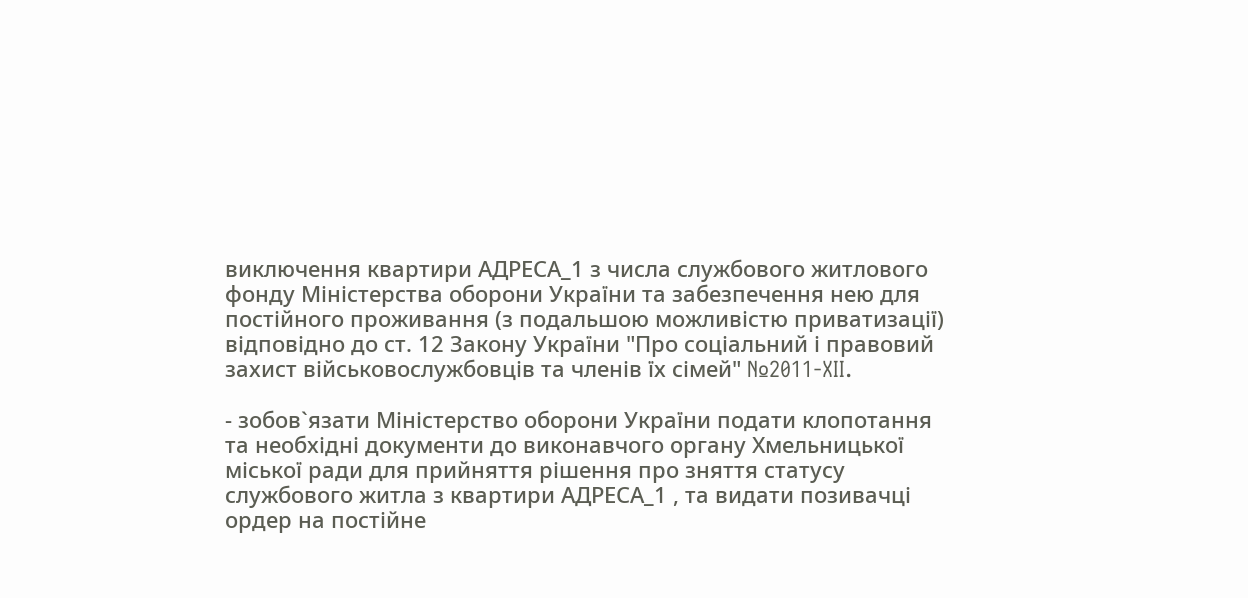виключення квартири АДРЕСА_1 з числа службового житлового фонду Міністерства оборони України та забезпечення нею для постійного проживання (з подальшою можливістю приватизації) відповідно до ст. 12 Закону України "Про соціальний і правовий захист військовослужбовців та членів їх сімей" №2011-XII.

- зобов`язати Міністерство оборони України подати клопотання та необхідні документи до виконавчого органу Хмельницької міської ради для прийняття рішення про зняття статусу службового житла з квартири АДРЕСА_1 , та видати позивачці ордер на постійне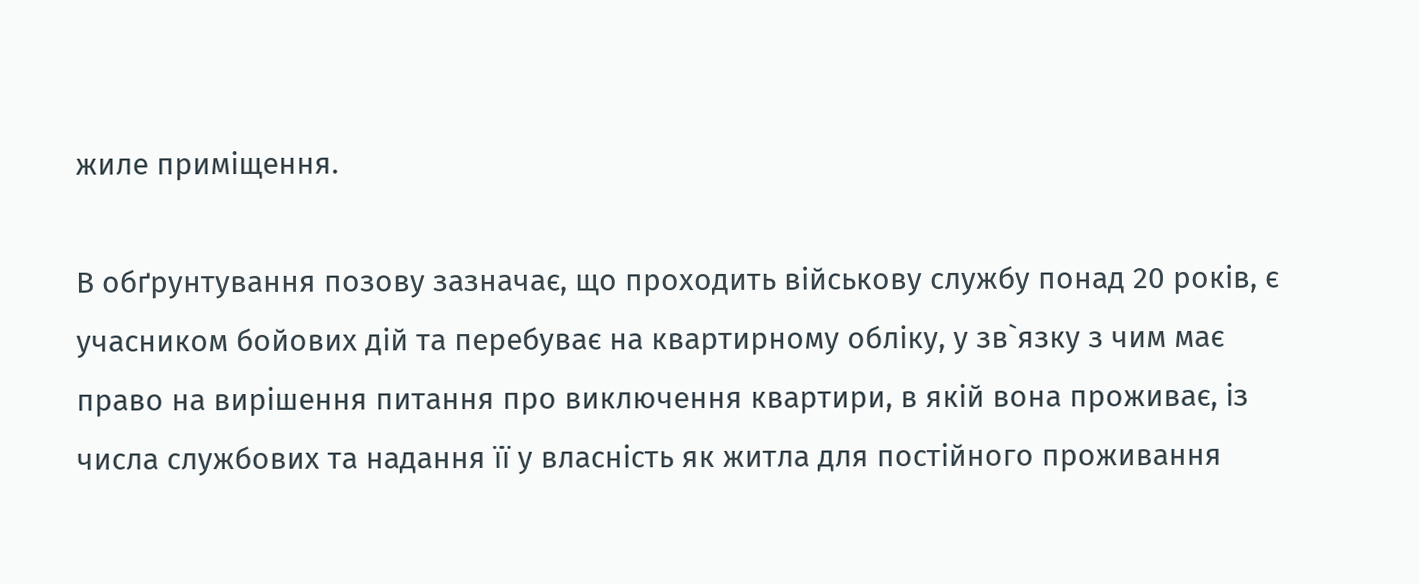жиле приміщення.

В обґрунтування позову зазначає, що проходить військову службу понад 20 років, є учасником бойових дій та перебуває на квартирному обліку, у зв`язку з чим має право на вирішення питання про виключення квартири, в якій вона проживає, із числа службових та надання її у власність як житла для постійного проживання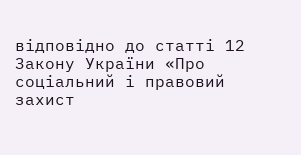відповідно до статті 12 Закону України «Про соціальний і правовий захист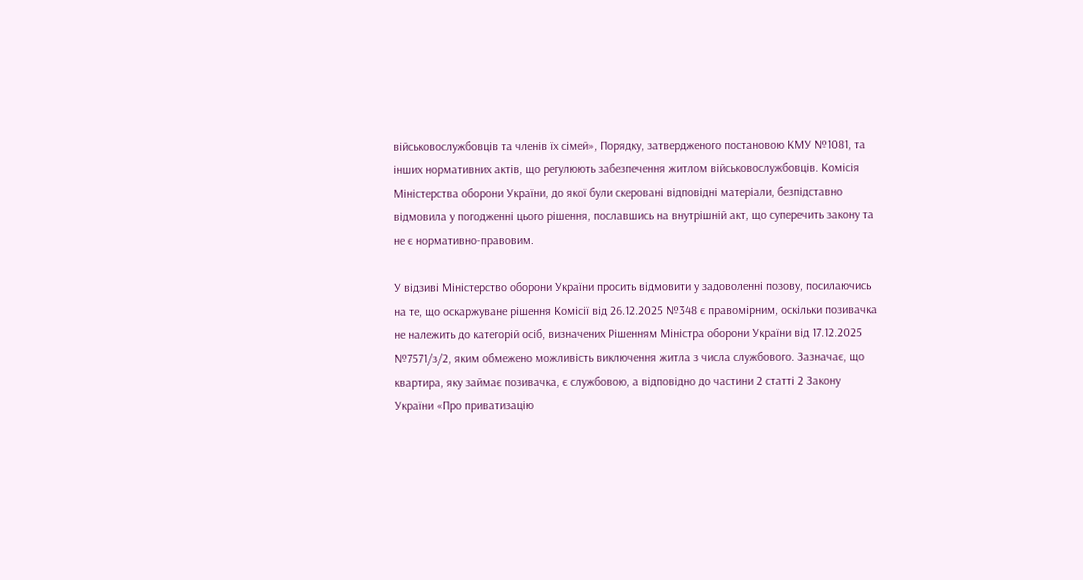військовослужбовців та членів їх сімей», Порядку, затвердженого постановою КМУ №1081, та інших нормативних актів, що регулюють забезпечення житлом військовослужбовців. Комісія Міністерства оборони України, до якої були скеровані відповідні матеріали, безпідставно відмовила у погодженні цього рішення, пославшись на внутрішній акт, що суперечить закону та не є нормативно-правовим.

У відзиві Міністерство оборони України просить відмовити у задоволенні позову, посилаючись на те, що оскаржуване рішення Комісії від 26.12.2025 №348 є правомірним, оскільки позивачка не належить до категорій осіб, визначених Рішенням Міністра оборони України від 17.12.2025 №7571/з/2, яким обмежено можливість виключення житла з числа службового. Зазначає, що квартира, яку займає позивачка, є службовою, а відповідно до частини 2 статті 2 Закону України «Про приватизацію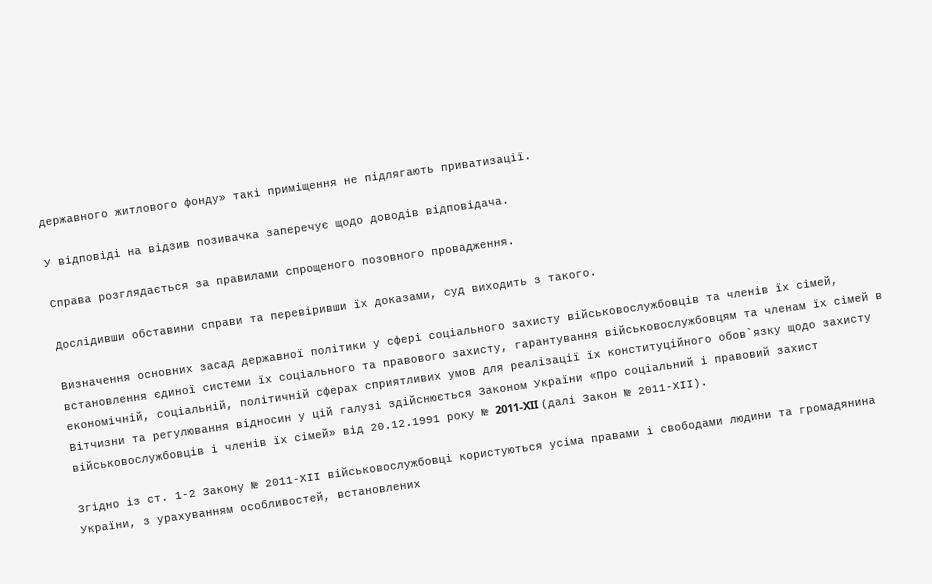державного житлового фонду» такі приміщення не підлягають приватизації.

У відповіді на відзив позивачка заперечує щодо доводів відповідача.

Справа розглядається за правилами спрощеного позовного провадження.

Дослідивши обставини справи та перевіривши їх доказами, суд виходить з такого.

Визначення основних засад державної політики у сфері соціального захисту військовослужбовців та членів їх сімей, встановлення єдиної системи їх соціального та правового захисту, гарантування військовослужбовцям та членам їх сімей в економічній, соціальній, політичній сферах сприятливих умов для реалізації їх конституційного обов`язку щодо захисту Вітчизни та регулювання відносин у цій галузі здійснюється Законом України «Про соціальний і правовий захист військовослужбовців і членів їх сімей» від 20.12.1991 року № 2011-XII (далі Закон № 2011-ХІІ).

Згідно із ст. 1-2 Закону № 2011-ХІІ військовослужбовці користуються усіма правами і свободами людини та громадянина України, з урахуванням особливостей, встановлених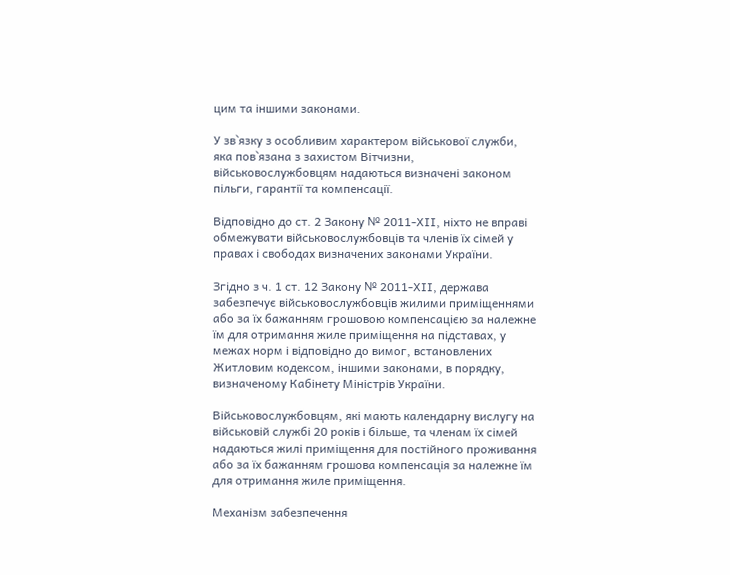цим та іншими законами.

У зв`язку з особливим характером військової служби, яка пов`язана з захистом Вітчизни, військовослужбовцям надаються визначені законом пільги, гарантії та компенсації.

Відповідно до ст. 2 Закону № 2011-ХІІ, ніхто не вправі обмежувати військовослужбовців та членів їх сімей у правах і свободах визначених законами України.

Згідно з ч. 1 ст. 12 Закону № 2011-ХІІ, держава забезпечує військовослужбовців жилими приміщеннями або за їх бажанням грошовою компенсацією за належне їм для отримання жиле приміщення на підставах, у межах норм і відповідно до вимог, встановлених Житловим кодексом, іншими законами, в порядку, визначеному Кабінету Міністрів України.

Військовослужбовцям, які мають календарну вислугу на військовій службі 20 років і більше, та членам їх сімей надаються жилі приміщення для постійного проживання або за їх бажанням грошова компенсація за належне їм для отримання жиле приміщення.

Механізм забезпечення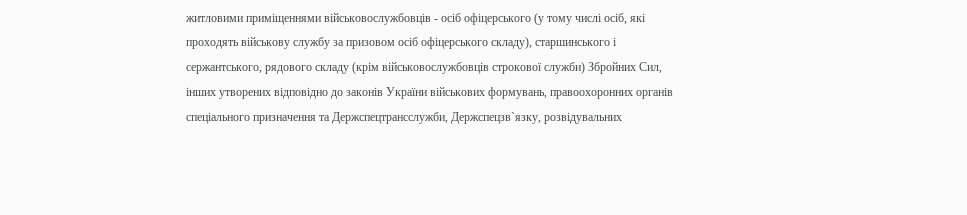житловими приміщеннями військовослужбовців - осіб офіцерського (у тому числі осіб, які проходять військову службу за призовом осіб офіцерського складу), старшинського і сержантського, рядового складу (крім військовослужбовців строкової служби) Збройних Сил, інших утворених відповідно до законів України військових формувань, правоохоронних органів спеціального призначення та Держспецтрансслужби, Держспецзв`язку, розвідувальних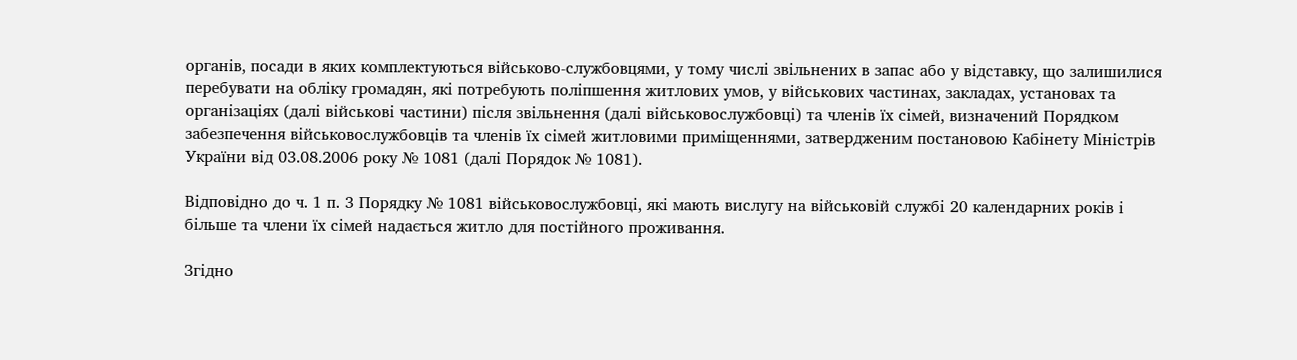органів, посади в яких комплектуються військово-службовцями, у тому числі звільнених в запас або у відставку, що залишилися перебувати на обліку громадян, які потребують поліпшення житлових умов, у військових частинах, закладах, установах та організаціях (далі військові частини) після звільнення (далі військовослужбовці) та членів їх сімей, визначений Порядком забезпечення військовослужбовців та членів їх сімей житловими приміщеннями, затвердженим постановою Кабінету Міністрів України від 03.08.2006 року № 1081 (далі Порядок № 1081).

Відповідно до ч. 1 п. 3 Порядку № 1081 військовослужбовці, які мають вислугу на військовій службі 20 календарних років і більше та члени їх сімей надається житло для постійного проживання.

Згідно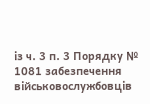із ч. 3 п. 3 Порядку № 1081 забезпечення військовослужбовців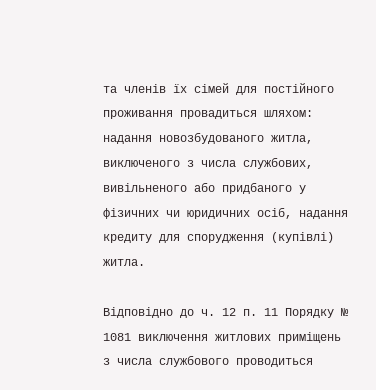та членів їх сімей для постійного проживання провадиться шляхом: надання новозбудованого житла, виключеного з числа службових, вивільненого або придбаного у фізичних чи юридичних осіб, надання кредиту для спорудження (купівлі) житла.

Відповідно до ч. 12 п. 11 Порядку № 1081 виключення житлових приміщень з числа службового проводиться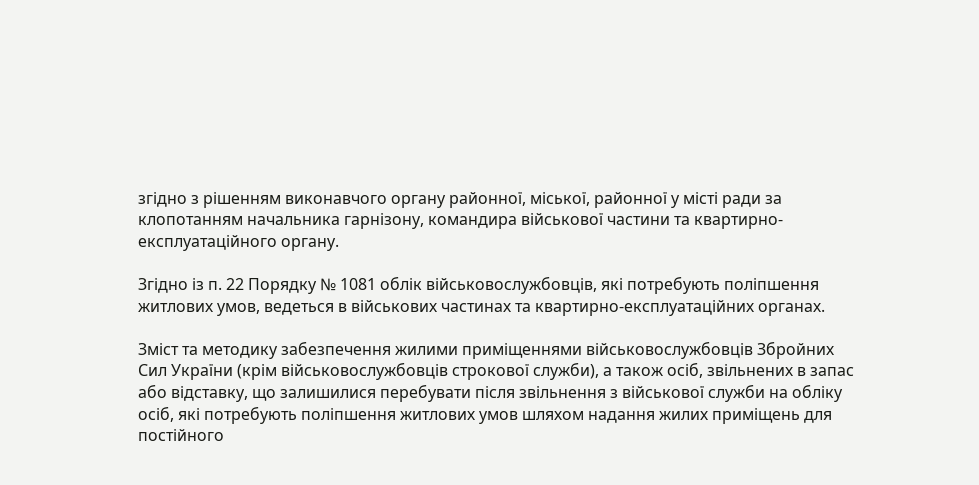згідно з рішенням виконавчого органу районної, міської, районної у місті ради за клопотанням начальника гарнізону, командира військової частини та квартирно-експлуатаційного органу.

Згідно із п. 22 Порядку № 1081 облік військовослужбовців, які потребують поліпшення житлових умов, ведеться в військових частинах та квартирно-експлуатаційних органах.

Зміст та методику забезпечення жилими приміщеннями військовослужбовців Збройних Сил України (крім військовослужбовців строкової служби), а також осіб, звільнених в запас або відставку, що залишилися перебувати після звільнення з військової служби на обліку осіб, які потребують поліпшення житлових умов шляхом надання жилих приміщень для постійного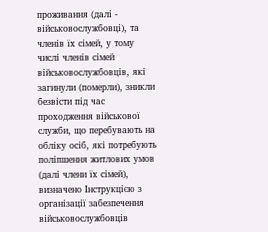проживання (далі - військовослужбовці), та членів їх сімей, у тому числі членів сімей військовослужбовців, які загинули (померли), зникли безвісти під час проходження військової служби, що перебувають на обліку осіб, які потребують поліпшення житлових умов (далі члени їх сімей), визначено Інструкцією з організації забезпечення військовослужбовців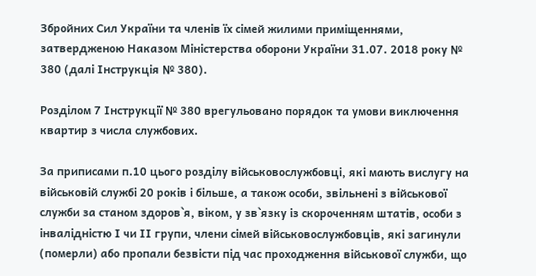Збройних Сил України та членів їх сімей жилими приміщеннями, затвердженою Наказом Міністерства оборони України 31.07. 2018 року № 380 (далі Інструкція № 380).

Розділом 7 Інструкції № 380 врегульовано порядок та умови виключення квартир з числа службових.

За приписами п.10 цього розділу військовослужбовці, які мають вислугу на військовій службі 20 років і більше, а також особи, звільнені з військової служби за станом здоров`я, віком, у зв`язку із скороченням штатів, особи з інвалідністю І чи ІІ групи, члени сімей військовослужбовців, які загинули (померли) або пропали безвісти під час проходження військової служби, що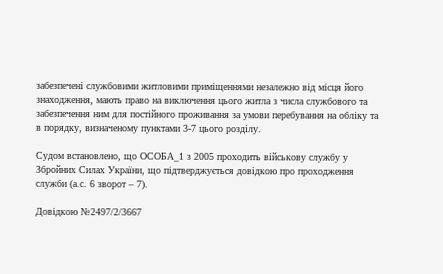забезпечені службовими житловими приміщеннями незалежно від місця його знаходження, мають право на виключення цього житла з числа службового та забезпечення ним для постійного проживання за умови перебування на обліку та в порядку, визначеному пунктами 3-7 цього розділу.

Судом встановлено, що ОСОБА_1 з 2005 проходить військову службу у Збройних Силах України, що підтверджується довідкою про проходження служби (а.с. 6 зворот – 7).

Довідкою №2497/2/3667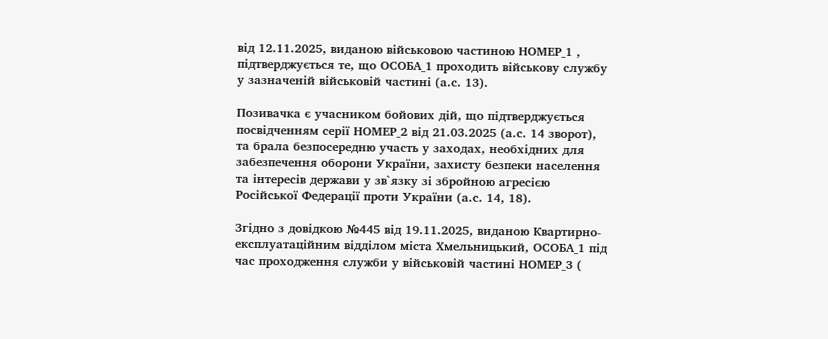від 12.11.2025, виданою військовою частиною НОМЕР_1 , підтверджується те, що ОСОБА_1 проходить військову службу у зазначеній військовій частині (а.с. 13).

Позивачка є учасником бойових дій, що підтверджується посвідченням серії НОМЕР_2 від 21.03.2025 (а.с. 14 зворот), та брала безпосередню участь у заходах, необхідних для забезпечення оборони України, захисту безпеки населення та інтересів держави у зв`язку зі збройною агресією Російської Федерації проти України (а.с. 14, 18).

Згідно з довідкою №445 від 19.11.2025, виданою Квартирно-експлуатаційним відділом міста Хмельницький, ОСОБА_1 під час проходження служби у військовій частині НОМЕР_3 (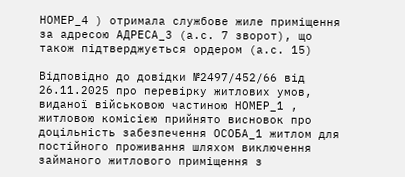НОМЕР_4 ) отримала службове жиле приміщення за адресою АДРЕСА_3 (а.с. 7 зворот), що також підтверджується ордером (а.с. 15)

Відповідно до довідки №2497/452/66 від 26.11.2025 про перевірку житлових умов, виданої військовою частиною НОМЕР_1 , житловою комісією прийнято висновок про доцільність забезпечення ОСОБА_1 житлом для постійного проживання шляхом виключення займаного житлового приміщення з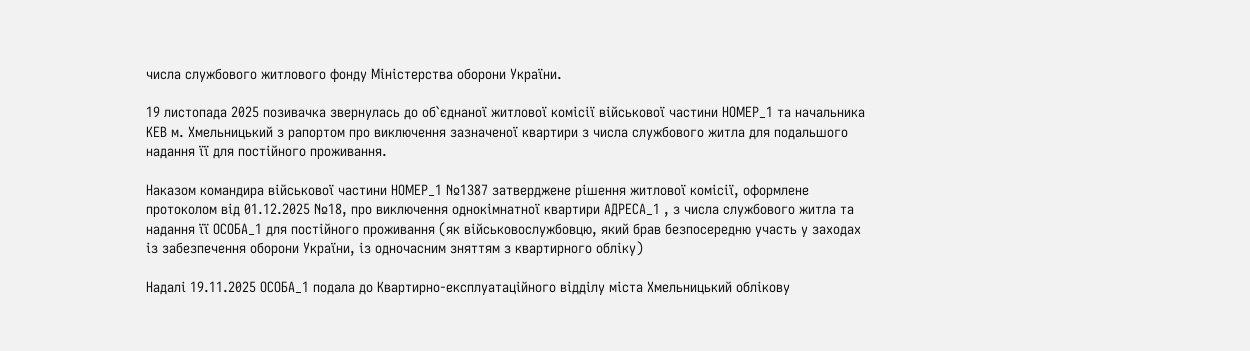числа службового житлового фонду Міністерства оборони України.

19 листопада 2025 позивачка звернулась до об`єднаної житлової комісії військової частини НОМЕР_1 та начальника КЕВ м. Хмельницький з рапортом про виключення зазначеної квартири з числа службового житла для подальшого надання її для постійного проживання.

Наказом командира військової частини НОМЕР_1 №1387 затверджене рішення житлової комісії, оформлене протоколом від 01.12.2025 №18, про виключення однокімнатної квартири АДРЕСА_1 , з числа службового житла та надання її ОСОБА_1 для постійного проживання (як військовослужбовцю, який брав безпосередню участь у заходах із забезпечення оборони України, із одночасним зняттям з квартирного обліку)

Надалі 19.11.2025 ОСОБА_1 подала до Квартирно-експлуатаційного відділу міста Хмельницький облікову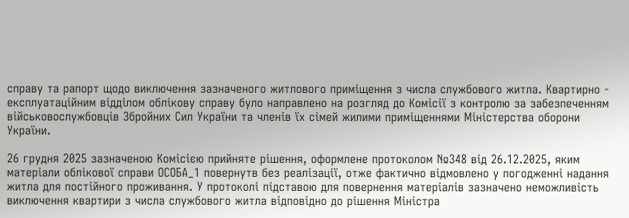справу та рапорт щодо виключення зазначеного житлового приміщення з числа службового житла. Квартирно - експлуатаційним відділом облікову справу було направлено на розгляд до Комісії з контролю за забезпеченням військовослужбовців Збройних Сил України та членів їх сімей жилими приміщеннями Міністерства оборони України.

26 грудня 2025 зазначеною Комісією прийняте рішення, оформлене протоколом №348 від 26.12.2025, яким матеріали облікової справи ОСОБА_1 повернутв без реалізації, отже фактично відмовлено у погодженні надання житла для постійного проживання. У протоколі підставою для повернення матеріалів зазначено неможливість виключення квартири з числа службового житла відповідно до рішення Міністра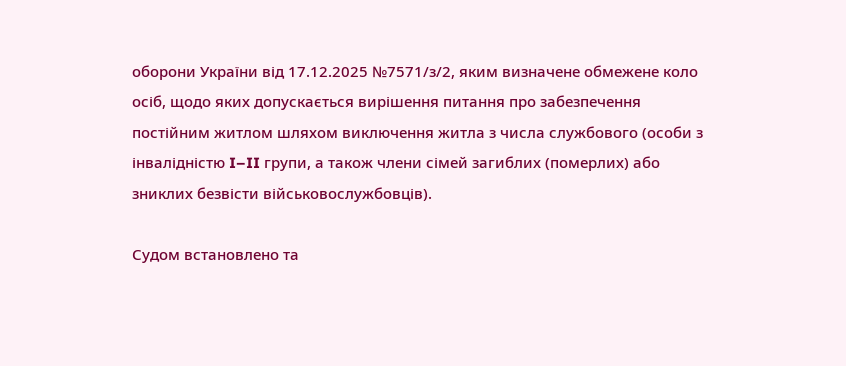оборони України від 17.12.2025 №7571/з/2, яким визначене обмежене коло осіб, щодо яких допускається вирішення питання про забезпечення постійним житлом шляхом виключення житла з числа службового (особи з інвалідністю I–II групи, а також члени сімей загиблих (померлих) або зниклих безвісти військовослужбовців).

Судом встановлено та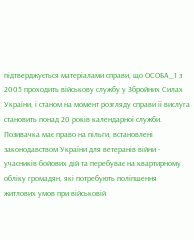підтверджується матеріалами справи, що ОСОБА_1 з 2005 проходить військову службу у Збройних Силах України, і станом на момент розгляду справи її вислуга становить понад 20 років календарної служби. Позивачка має право на пільги, встановлені законодавством України для ветеранів війни - учасників бойових дій та перебуває на квартирному обліку громадян, які потребують поліпшення житлових умов при військовій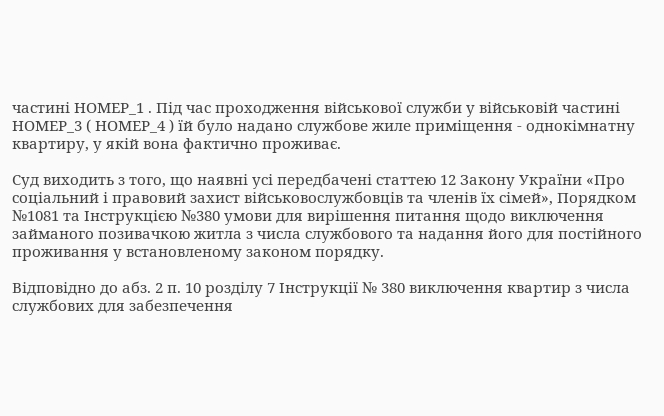частині НОМЕР_1 . Під час проходження військової служби у військовій частині НОМЕР_3 ( НОМЕР_4 ) їй було надано службове жиле приміщення - однокімнатну квартиру, у якій вона фактично проживає.

Суд виходить з того, що наявні усі передбачені статтею 12 Закону України «Про соціальний і правовий захист військовослужбовців та членів їх сімей», Порядком №1081 та Інструкцією №380 умови для вирішення питання щодо виключення займаного позивачкою житла з числа службового та надання його для постійного проживання у встановленому законом порядку.

Відповідно до абз. 2 п. 10 розділу 7 Інструкції № 380 виключення квартир з числа службових для забезпечення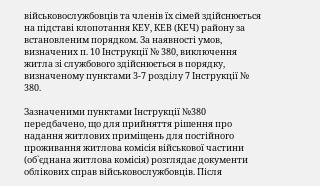військовослужбовців та членів їх сімей здійснюється на підставі клопотання КЕУ, КЕВ (КЕЧ) району за встановленим порядком. За наявності умов, визначених п. 10 Інструкції № 380, виключення житла зі службового здійснюється в порядку, визначеному пунктами 3-7 розділу 7 Інструкції № 380.

Зазначеними пунктами Інструкції №380 передбачено, що для прийняття рішення про надання житлових приміщень для постійного проживання житлова комісія військової частини (об`єднана житлова комісія) розглядає документи облікових справ військовослужбовців. Після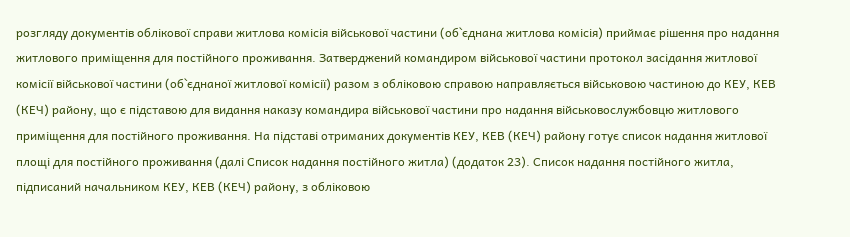розгляду документів облікової справи житлова комісія військової частини (об`єднана житлова комісія) приймає рішення про надання житлового приміщення для постійного проживання. Затверджений командиром військової частини протокол засідання житлової комісії військової частини (об`єднаної житлової комісії) разом з обліковою справою направляється військовою частиною до КЕУ, КЕВ (КЕЧ) району, що є підставою для видання наказу командира військової частини про надання військовослужбовцю житлового приміщення для постійного проживання. На підставі отриманих документів КЕУ, КЕВ (КЕЧ) району готує список надання житлової площі для постійного проживання (далі Список надання постійного житла) (додаток 23). Список надання постійного житла, підписаний начальником КЕУ, КЕВ (КЕЧ) району, з обліковою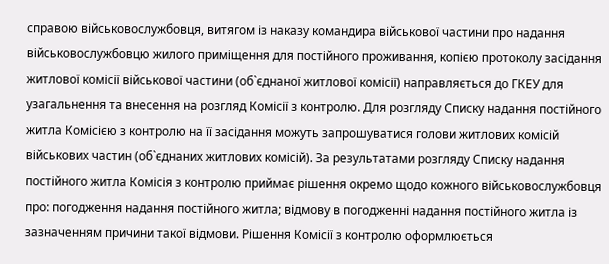справою військовослужбовця, витягом із наказу командира військової частини про надання військовослужбовцю жилого приміщення для постійного проживання, копією протоколу засідання житлової комісії військової частини (об`єднаної житлової комісії) направляється до ГКЕУ для узагальнення та внесення на розгляд Комісії з контролю. Для розгляду Списку надання постійного житла Комісією з контролю на її засідання можуть запрошуватися голови житлових комісій військових частин (об`єднаних житлових комісій). За результатами розгляду Списку надання постійного житла Комісія з контролю приймає рішення окремо щодо кожного військовослужбовця про: погодження надання постійного житла; відмову в погодженні надання постійного житла із зазначенням причини такої відмови. Рішення Комісії з контролю оформлюється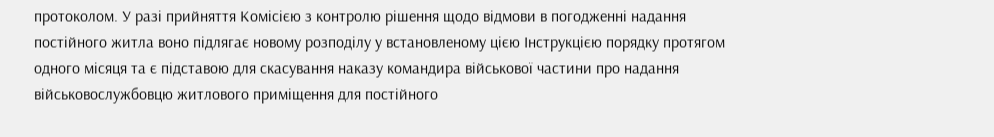протоколом. У разі прийняття Комісією з контролю рішення щодо відмови в погодженні надання постійного житла воно підлягає новому розподілу у встановленому цією Інструкцією порядку протягом одного місяця та є підставою для скасування наказу командира військової частини про надання військовослужбовцю житлового приміщення для постійного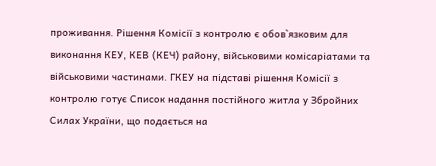проживання. Рішення Комісії з контролю є обов`язковим для виконання КЕУ, КЕВ (КЕЧ) району, військовими комісаріатами та військовими частинами. ГКЕУ на підставі рішення Комісії з контролю готує Список надання постійного житла у Збройних Силах України, що подається на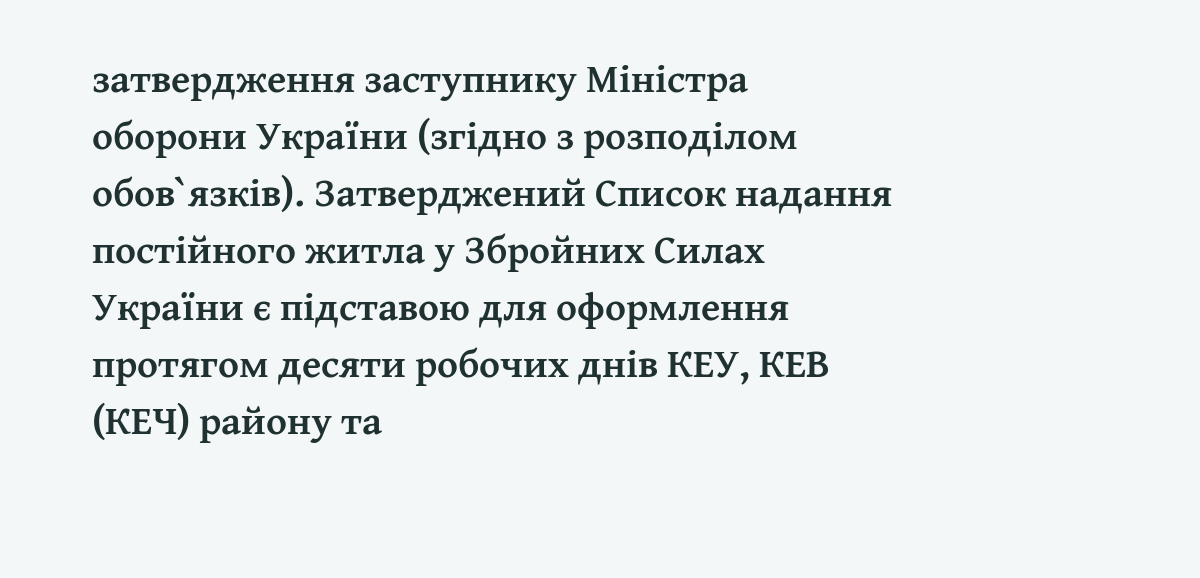затвердження заступнику Міністра оборони України (згідно з розподілом обов`язків). Затверджений Список надання постійного житла у Збройних Силах України є підставою для оформлення протягом десяти робочих днів КЕУ, КЕВ (КЕЧ) району та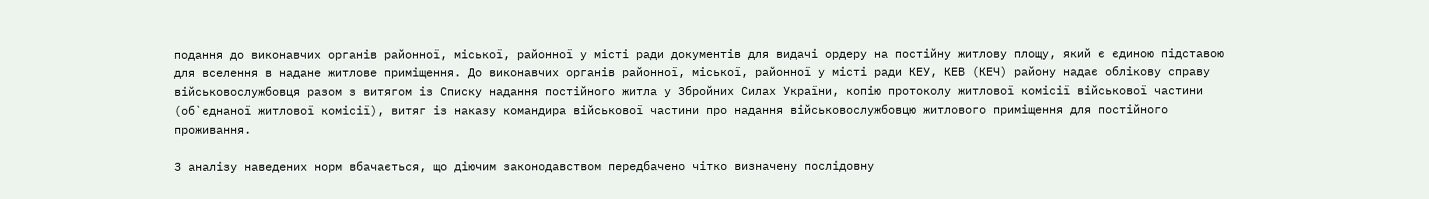подання до виконавчих органів районної, міської, районної у місті ради документів для видачі ордеру на постійну житлову площу, який є єдиною підставою для вселення в надане житлове приміщення. До виконавчих органів районної, міської, районної у місті ради КЕУ, КЕВ (КЕЧ) району надає облікову справу військовослужбовця разом з витягом із Списку надання постійного житла у Збройних Силах України, копію протоколу житлової комісії військової частини (об`єднаної житлової комісії), витяг із наказу командира військової частини про надання військовослужбовцю житлового приміщення для постійного проживання.

З аналізу наведених норм вбачається, що діючим законодавством передбачено чітко визначену послідовну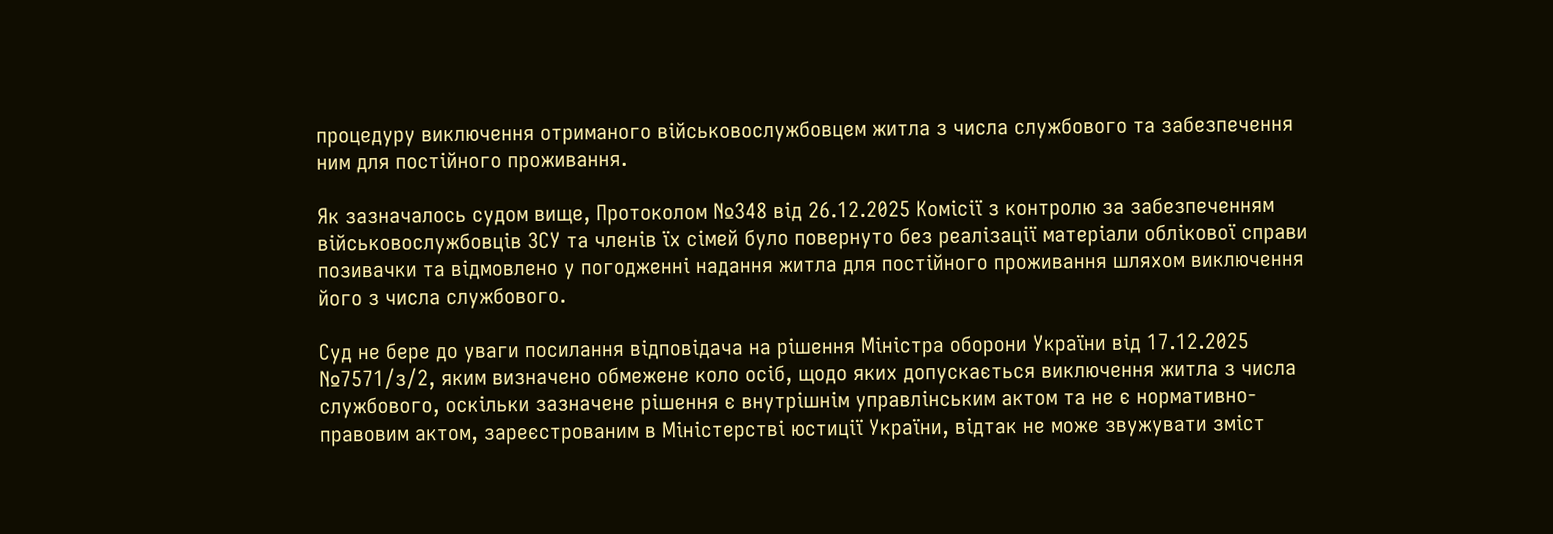процедуру виключення отриманого військовослужбовцем житла з числа службового та забезпечення ним для постійного проживання.

Як зазначалось судом вище, Протоколом №348 від 26.12.2025 Комісії з контролю за забезпеченням військовослужбовців ЗСУ та членів їх сімей було повернуто без реалізації матеріали облікової справи позивачки та відмовлено у погодженні надання житла для постійного проживання шляхом виключення його з числа службового.

Суд не бере до уваги посилання відповідача на рішення Міністра оборони України від 17.12.2025 №7571/з/2, яким визначено обмежене коло осіб, щодо яких допускається виключення житла з числа службового, оскільки зазначене рішення є внутрішнім управлінським актом та не є нормативно-правовим актом, зареєстрованим в Міністерстві юстиції України, відтак не може звужувати зміст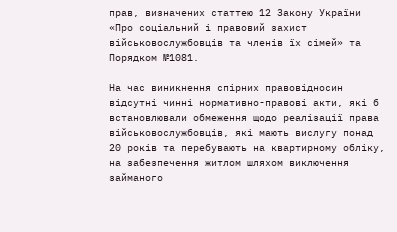прав, визначених статтею 12 Закону України «Про соціальний і правовий захист військовослужбовців та членів їх сімей» та Порядком №1081.

На час виникнення спірних правовідносин відсутні чинні нормативно-правові акти, які б встановлювали обмеження щодо реалізації права військовослужбовців, які мають вислугу понад 20 років та перебувають на квартирному обліку, на забезпечення житлом шляхом виключення займаного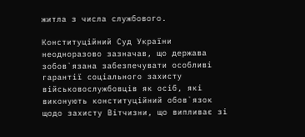житла з числа службового.

Конституційний Суд України неодноразово зазначав, що держава зобов`язана забезпечувати особливі гарантії соціального захисту військовослужбовців як осіб, які виконують конституційний обов`язок щодо захисту Вітчизни, що випливає зі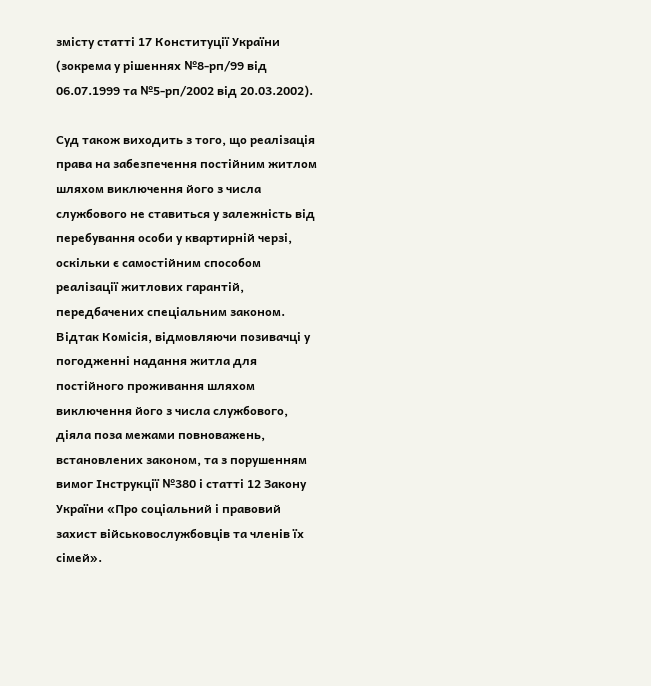змісту статті 17 Конституції України (зокрема у рішеннях №8-рп/99 від 06.07.1999 та №5-рп/2002 від 20.03.2002).

Суд також виходить з того, що реалізація права на забезпечення постійним житлом шляхом виключення його з числа службового не ставиться у залежність від перебування особи у квартирній черзі, оскільки є самостійним способом реалізації житлових гарантій, передбачених спеціальним законом. Відтак Комісія, відмовляючи позивачці у погодженні надання житла для постійного проживання шляхом виключення його з числа службового, діяла поза межами повноважень, встановлених законом, та з порушенням вимог Інструкції №380 і статті 12 Закону України «Про соціальний і правовий захист військовослужбовців та членів їх сімей».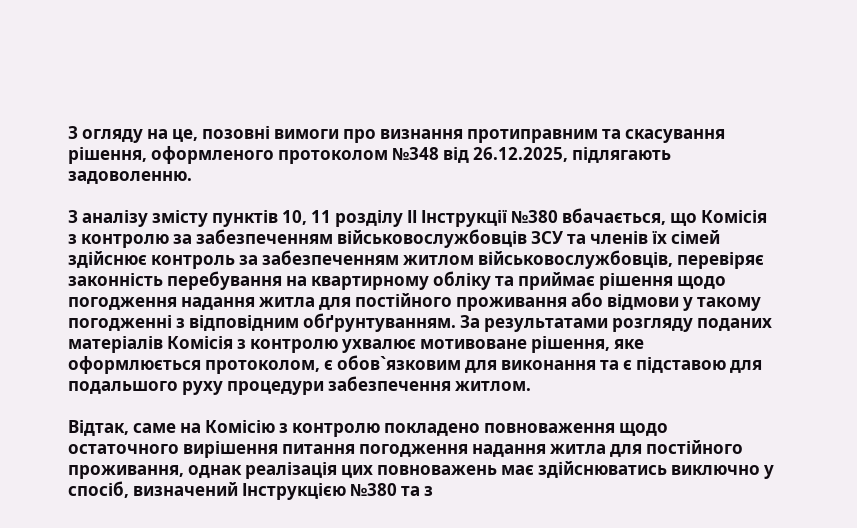З огляду на це, позовні вимоги про визнання протиправним та скасування рішення, оформленого протоколом №348 від 26.12.2025, підлягають задоволенню.

З аналізу змісту пунктів 10, 11 розділу ІІ Інструкції №380 вбачається, що Комісія з контролю за забезпеченням військовослужбовців ЗСУ та членів їх сімей здійснює контроль за забезпеченням житлом військовослужбовців, перевіряє законність перебування на квартирному обліку та приймає рішення щодо погодження надання житла для постійного проживання або відмови у такому погодженні з відповідним обґрунтуванням. За результатами розгляду поданих матеріалів Комісія з контролю ухвалює мотивоване рішення, яке оформлюється протоколом, є обов`язковим для виконання та є підставою для подальшого руху процедури забезпечення житлом.

Відтак, саме на Комісію з контролю покладено повноваження щодо остаточного вирішення питання погодження надання житла для постійного проживання, однак реалізація цих повноважень має здійснюватись виключно у спосіб, визначений Інструкцією №380 та з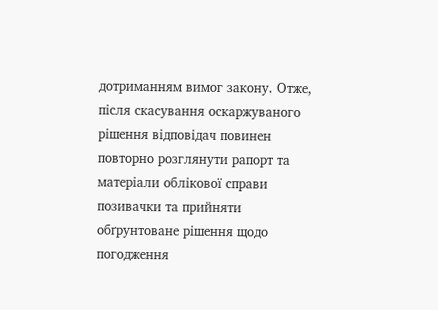дотриманням вимог закону. Отже, після скасування оскаржуваного рішення відповідач повинен повторно розглянути рапорт та матеріали облікової справи позивачки та прийняти обґрунтоване рішення щодо погодження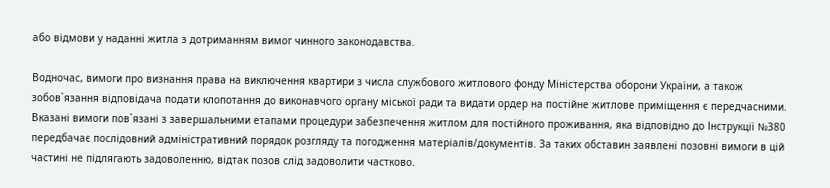або відмови у наданні житла з дотриманням вимог чинного законодавства.

Водночас, вимоги про визнання права на виключення квартири з числа службового житлового фонду Міністерства оборони України, а також зобов`язання відповідача подати клопотання до виконавчого органу міської ради та видати ордер на постійне житлове приміщення є передчасними. Вказані вимоги пов`язані з завершальними етапами процедури забезпечення житлом для постійного проживання, яка відповідно до Інструкції №380 передбачає послідовний адміністративний порядок розгляду та погодження матеріалів/документів. За таких обставин заявлені позовні вимоги в цій частині не підлягають задоволенню, відтак позов слід задоволити частково.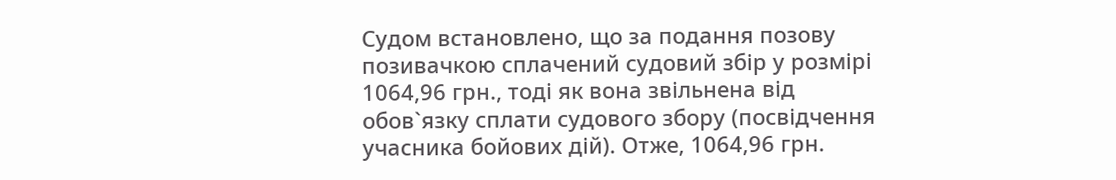Судом встановлено, що за подання позову позивачкою сплачений судовий збір у розмірі 1064,96 грн., тоді як вона звільнена від обов`язку сплати судового збору (посвідчення учасника бойових дій). Отже, 1064,96 грн.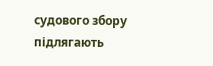судового збору підлягають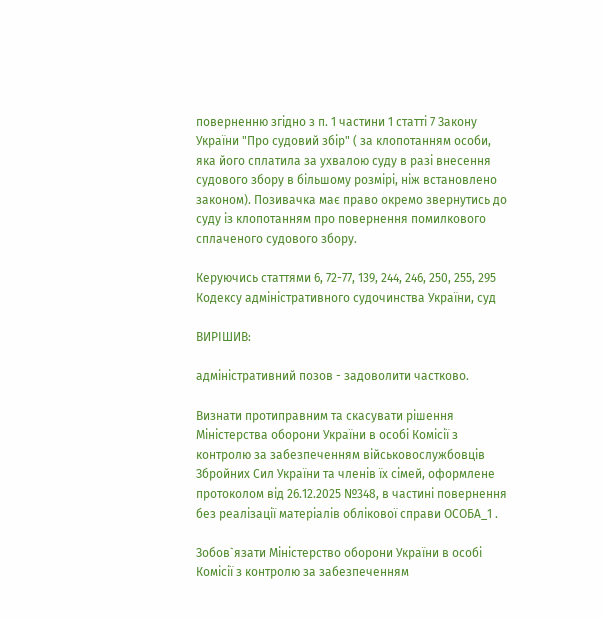поверненню згідно з п. 1 частини 1 статті 7 Закону України "Про судовий збір" ( за клопотанням особи, яка його сплатила за ухвалою суду в разі внесення судового збору в більшому розмірі, ніж встановлено законом). Позивачка має право окремо звернутись до суду із клопотанням про повернення помилкового сплаченого судового збору.

Керуючись статтями 6, 72-77, 139, 244, 246, 250, 255, 295 Кодексу адміністративного судочинства України, суд

ВИРІШИВ:

адміністративний позов - задоволити частково.

Визнати протиправним та скасувати рішення Міністерства оборони України в особі Комісії з контролю за забезпеченням військовослужбовців Збройних Сил України та членів їх сімей, оформлене протоколом від 26.12.2025 №348, в частині повернення без реалізації матеріалів облікової справи ОСОБА_1 .

Зобов`язати Міністерство оборони України в особі Комісії з контролю за забезпеченням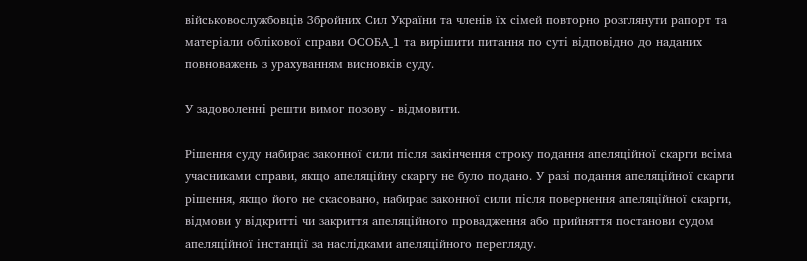військовослужбовців Збройних Сил України та членів їх сімей повторно розглянути рапорт та матеріали облікової справи ОСОБА_1 та вирішити питання по суті відповідно до наданих повноважень з урахуванням висновків суду.

У задоволенні решти вимог позову - відмовити.

Рішення суду набирає законної сили після закінчення строку подання апеляційної скарги всіма учасниками справи, якщо апеляційну скаргу не було подано. У разі подання апеляційної скарги рішення, якщо його не скасовано, набирає законної сили після повернення апеляційної скарги, відмови у відкритті чи закриття апеляційного провадження або прийняття постанови судом апеляційної інстанції за наслідками апеляційного перегляду.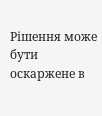Рішення може бути оскаржене в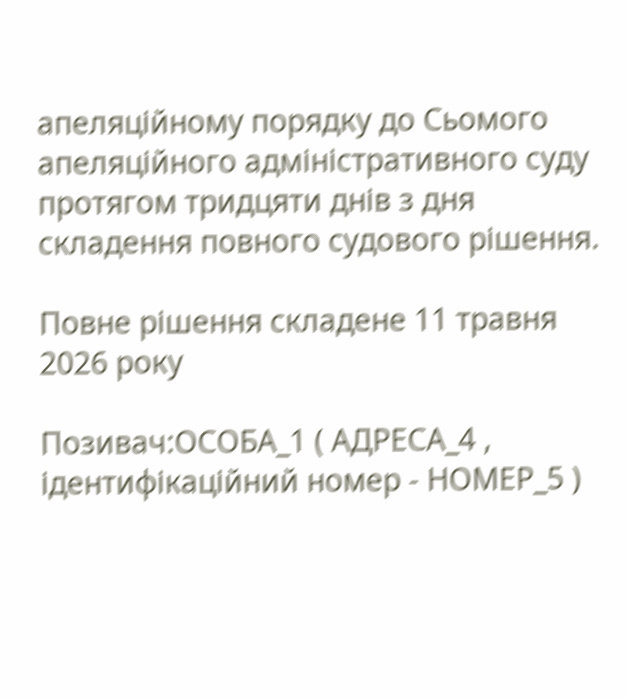апеляційному порядку до Сьомого апеляційного адміністративного суду протягом тридцяти днів з дня складення повного судового рішення.

Повне рішення складене 11 травня 2026 року

Позивач:ОСОБА_1 ( АДРЕСА_4 , ідентифікаційний номер - НОМЕР_5 )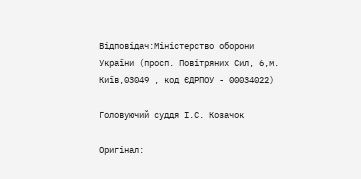Відповідач:Міністерство оборони України (просп. Повітряних Сил, 6,м. Київ,03049 , код ЄДРПОУ - 00034022)

Головуючий суддя І.С. Козачок

Оригінал: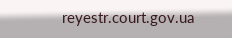reyestr.court.gov.ua